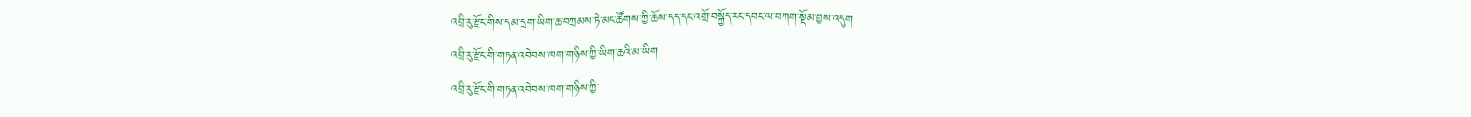འབྲི་རུ་རྫོང་གིས་དམ་དྲག་ཡིག་ཆ་བཀྲམས་ཏེ་མང་ཚོགས་ཀྱི་ཆོས་དད་དང་འགྲོ་བསྐྱོད་རང་དབང་ལ་བཀག་སྡོམ་བྱས་འདུག
འབྲི་རུ་རྫོང་གི་གཏན་འབེབས་ཁག་གཉིས་ཀྱི་ཡིག་ཆའི་མ་ཡིག
འབྲི་རུ་རྫོང་གི་གཏན་འབེབས་ཁག་གཉིས་ཀྱི་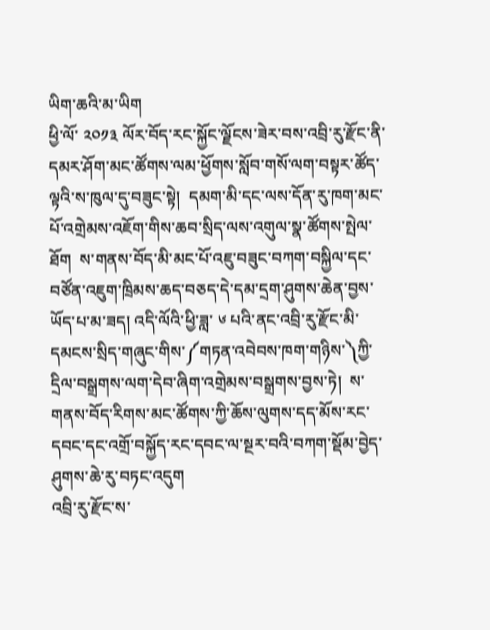ཡིག་ཆའི་མ་ཡིག
ཕྱི་ལོ་ ༢༠༡༣ ལོར་བོད་རང་སྐྱོང་ལྗོངས་ཟེར་བས་འབྲི་རུ་རྫོང་ནི་དམར་ཤོག་མང་ཚོགས་ལམ་ཕྱོགས་སློབ་གསོ་ལག་བསྟར་ཚོད་ལྟའི་ས་ཁུལ་དུ་བཟུང་སྟེ།  དམག་མི་དང་ལས་དོན་རུ་ཁག་མང་པོ་འགྲེམས་འཇོག་གིས་ཆབ་སྲིད་ལས་འགུལ་སྣ་ཚོགས་སྤེལ་ཐོག  ས་གནས་བོད་མི་མང་པོ་འཇུ་བཟུང་བཀག་བསྐྱིལ་དང་བཙོན་འཇུག་ཁྲིམས་ཆད་བཅད་དེ་དམ་དྲག་ཤུགས་ཆེན་བྱས་ཡོད་པ་མ་ཟད། འདི་ལོའི་ཕྱི་ཟླ་ ༦ པའི་ནང་འབྲི་རུ་རྫོང་མི་དམངས་སྲིད་གཞུང་གིས་༼གཏན་འབེབས་ཁག་གཉིས་༽ཀྱི་དྲིལ་བསྒྲགས་ལག་དེབ་ཞིག་འགྲེམས་བསྒྲགས་བྱས་ཏེ།  ས་གནས་བོད་རིགས་མང་ཚོགས་ཀྱི་ཆོས་ལུགས་དད་མོས་རང་དབང་དང་འགྲོ་བསྐྱོད་རང་དབང་ལ་སྔར་བའི་བཀག་སྡོམ་བྱེད་ཤུགས་ཆེ་རུ་བཏང་འདུག
འབྲི་རུ་རྫོང་ས་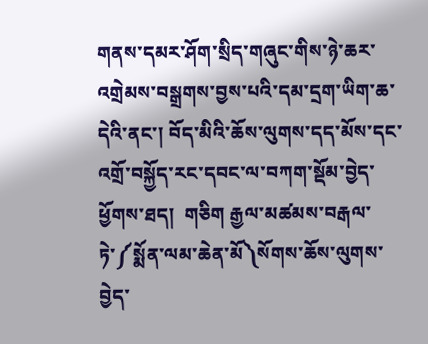གནས་དམར་ཤོག་སྲིད་གཞུང་གིས་ཉེ་ཆར་འགྲེམས་བསྒྲགས་བྱས་པའི་དམ་དྲག་ཡིག་ཆ་དེའི་ནང་། བོད་མིའི་ཆོས་ལུགས་དད་མོས་དང་འགྲོ་བསྐྱོད་རང་དབང་ལ་བཀག་སྡོམ་བྱེད་ཕྱོགས་ཐད།  གཅིག རྒྱལ་མཚམས་བརྒལ་ཏེ་༼སྨོན་ལམ་ཆེན་མོ༽སོགས་ཆོས་ལུགས་བྱེད་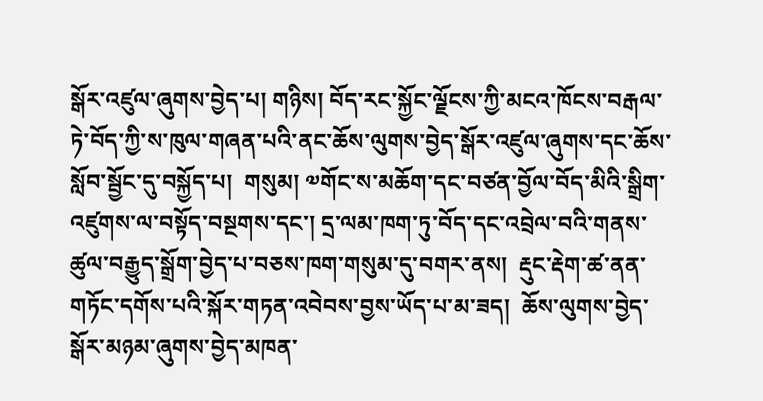སྒོར་འཛུལ་ཞུགས་བྱེད་པ། གཉིས། བོད་རང་སྐྱོང་ལྗོངས་ཀྱི་མངའ་ཁོངས་བརྒལ་ཏེ་བོད་ཀྱི་ས་ཁུལ་གཞན་པའི་ནང་ཆོས་ལུགས་བྱེད་སྒོར་འཛུལ་ཞུགས་དང་ཆོས་སློབ་སྦྱོང་དུ་བསྐྱོད་པ།  གསུམ། ༧གོང་ས་མཆོག་དང་བཙན་བྱོལ་བོད་མིའི་སྒྲིག་འཛུགས་ལ་བསྟོད་བསྔགས་དང་། དྲ་ལམ་ཁག་ཏུ་བོད་དང་འབྲེལ་བའི་གནས་ཚུལ་བརྒྱུད་སྒྲོག་བྱེད་པ་བཅས་ཁག་གསུམ་དུ་བགར་ནས།  རྡུང་རྡེག་ཚ་ནན་གཏོང་དགོས་པའི་སྐོར་གཏན་འབེབས་བྱས་ཡོད་པ་མ་ཟད།  ཆོས་ལུགས་བྱེད་སྒོར་མཉམ་ཞུགས་བྱེད་མཁན་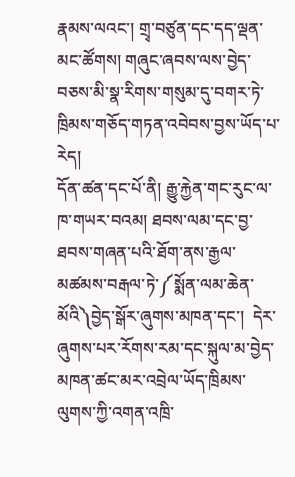རྣམས་ལའང་། གྲྭ་བཙུན་དང་དད་ལྡན་མང་ཚོགས། གཞུང་ཞབས་ལས་བྱེད་བཅས་མི་སྣ་རིགས་གསུམ་དུ་བགར་ཏེ་ཁྲིམས་གཅོད་གཏན་འབེབས་བྱས་ཡོད་པ་རེད།
དོན་ཚན་དང་པོ་ནི། རྒྱུ་རྐྱེན་གང་རུང་ལ་ཁ་གཡར་བའམ། ཐབས་ལམ་དང་བྱ་ཐབས་གཞན་པའི་ཐོག་ནས་རྒྱལ་མཚམས་བརྒལ་ཏེ་༼སྨོན་ལམ་ཆེན་མོའི༽བྱེད་སྒོར་ཞུགས་མཁན་དང་།  དེར་ཞུགས་པར་རོགས་རམ་དང་སྐུལ་མ་བྱེད་མཁན་ཚང་མར་འབྲེལ་ཡོད་ཁྲིམས་ལུགས་ཀྱི་འགན་འཁྲི་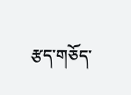རྩད་གཅོད་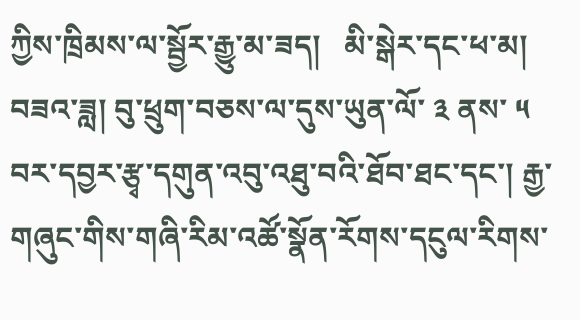ཀྱིས་ཁྲིམས་ལ་སྦྱོར་རྒྱུ་མ་ཟད།   མི་སྒེར་དང་ཕ་མ། བཟའ་ཟླ། བུ་ཕྲུག་བཅས་ལ་དུས་ཡུན་ལོ་ ༣ ནས་ ༥ བར་དབྱར་རྩྭ་དགུན་འབུ་འཐུ་བའི་ཐོབ་ཐང་དང་། རྒྱ་གཞུང་གིས་གཞི་རིམ་འཚོ་སྣོན་རོགས་དངུལ་རིགས་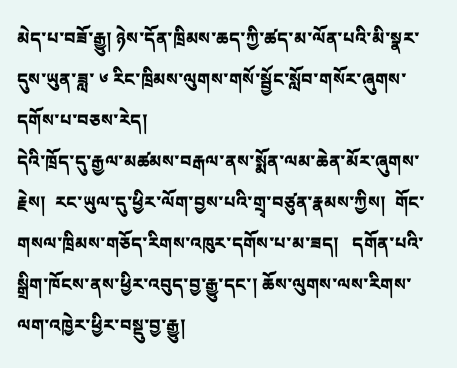མེད་པ་བཟོ་རྒྱུ། ཉེས་དོན་ཁྲིམས་ཆད་ཀྱི་ཚད་མ་ལོན་པའི་མི་སྣར་དུས་ཡུན་ཟླ་ ༦ རིང་ཁྲིམས་ལུགས་གསོ་སྦྱོང་སློབ་གསོར་ཞུགས་དགོས་པ་བཅས་རེད།
དེའི་ཁྲོད་དུ་རྒྱལ་མཚམས་བརྒལ་ནས་སྨོན་ལམ་ཆེན་མོར་ཞུགས་རྗེས།  རང་ཡུལ་དུ་ཕྱིར་ལོག་བྱས་པའི་གྲྭ་བཙུན་རྣམས་ཀྱིས།  གོང་གསལ་ཁྲིམས་གཅོད་རིགས་འཁུར་དགོས་པ་མ་ཟད།   དགོན་པའི་སྒྲིག་ཁོངས་ནས་ཕྱིར་འབུད་བྱ་རྒྱུ་དང་། ཆོས་ལུགས་ལས་རིགས་ལག་འཁྱེར་ཕྱིར་བསྡུ་བྱ་རྒྱུ།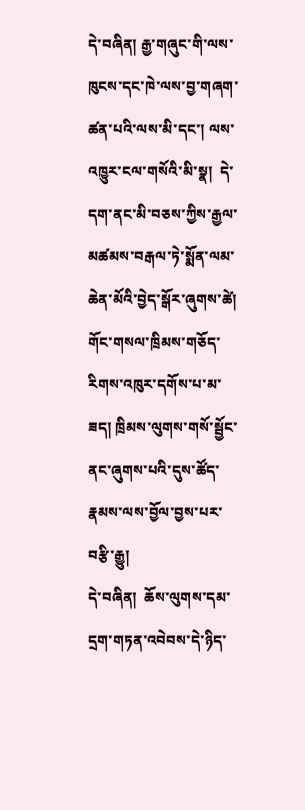དེ་བཞིན། རྒྱ་གཞུང་གི་ལས་ཁུངས་དང་ཁེ་ལས་བྱ་གཞག་ཚན་པའི་ལས་མི་དང་། ལས་འཁྱུར་ངལ་གསོའི་མི་སྣ།  དེ་དག་ནང་མི་བཅས་ཀྱིས་རྒྱལ་མཚམས་བརྒལ་ཏེ་སྨོན་ལམ་ཆེན་མོའི་བྱེད་སྒོར་ཞུགས་ཚེ།  གོང་གསལ་ཁྲིམས་གཅོད་རིགས་འཁུར་དགོས་པ་མ་ཟད། ཁྲིམས་ལུགས་གསོ་སྦྱོང་ནང་ཞུགས་པའི་དུས་ཚོད་རྣམས་ལས་བྱོལ་བྱས་པར་བརྩི་རྒྱུ།
དེ་བཞིན།  ཆོས་ལུགས་དམ་དྲག་གཏན་འབེབས་དེ་ཉིད་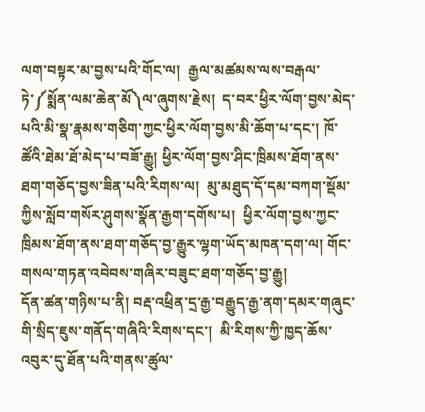ལག་བསྟར་མ་བྱས་པའི་གོང་ལ།  རྒྱལ་མཚམས་ལས་བརྒལ་ཏེ་༼སྨོན་ལམ་ཆེན་མོ༽ལ་ཞུགས་རྗེས།  ད་བར་ཕྱིར་ལོག་བྱས་མེད་པའི་མི་སྣ་རྣམས་གཅིག་ཀྱང་ཕྱིར་ལོག་བྱས་མི་ཆོག་པ་དང་། ཁོ་ཚོའི་ཐེམ་ཐོ་མེད་པ་བཟོ་རྒྱུ། ཕྱིར་ལོག་བྱས་ཤིང་ཁྲིམས་ཐོག་ནས་ཐག་གཅོད་བྱས་ཟིན་པའི་རིགས་ལ།  མུ་མཐུད་དོ་དམ་བཀག་སྡོམ་ཀྱིས་སློབ་གསོར་ཤུགས་སྣོན་རྒྱག་དགོས་པ།  ཕྱིར་ལོག་བྱས་ཀྱང་ཁྲིམས་ཐོག་ནས་ཐག་གཅོད་བྱ་རྒྱུར་ལྷག་ཡོད་མཁན་དག་ལ། གོང་གསལ་གཏན་འབེབས་གཞིར་བཟུང་ཐག་གཅོད་བྱ་རྒྱུ།
དོན་ཚན་གཉིས་པ་ནི། བརྡ་འཕྲིན་དྲ་རྒྱ་བརྒྱུད་རྒྱ་ནག་དམར་གཞུང་གི་སྲིད་ཇུས་གནོད་གཞིའི་རིགས་དང་།  མི་རིགས་ཀྱི་ཁྱད་ཆོས་འབུར་དུ་ཐོན་པའི་གནས་ཚུལ་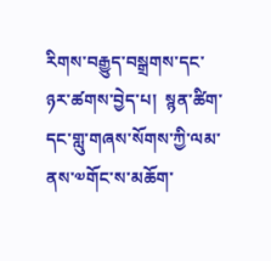རིགས་བརྒྱུད་བསྒྲགས་དང་ཉར་ཚགས་བྱེད་པ།  སྙན་ཚིག་དང་གླུ་གཞས་སོགས་ཀྱི་ལམ་ནས་༧གོང་ས་མཆོག་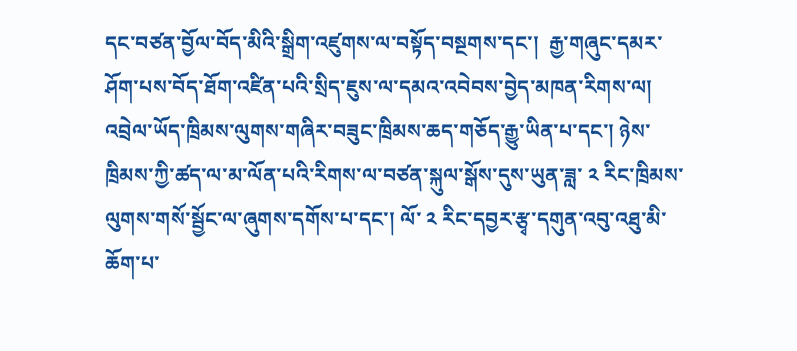དང་བཙན་བྱོལ་བོད་མིའི་སྒྲིག་འཛུགས་ལ་བསྟོད་བསྔགས་དང་།  རྒྱ་གཞུང་དམར་ཤོག་པས་བོད་ཐོག་འཛིན་པའི་སྲིད་ཇུས་ལ་དམའ་འབེབས་བྱེད་མཁན་རིགས་ལ།  འབྲེལ་ཡོད་ཁྲིམས་ལུགས་གཞིར་བཟུང་ཁྲིམས་ཆད་གཅོད་རྒྱུ་ཡིན་པ་དང་། ཉེས་ཁྲིམས་ཀྱི་ཚད་ལ་མ་ལོན་པའི་རིགས་ལ་བཙན་སྐུལ་སྒོས་དུས་ཡུན་ཟླ་ ༢ རིང་ཁྲིམས་ལུགས་གསོ་སྦྱོང་ལ་ཞུགས་དགོས་པ་དང་། ལོ་ ༢ རིང་དབྱར་རྩྭ་དགུན་འབུ་འཐུ་མི་ཆོག་པ་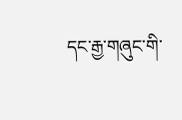དང་རྒྱ་གཞུང་གི་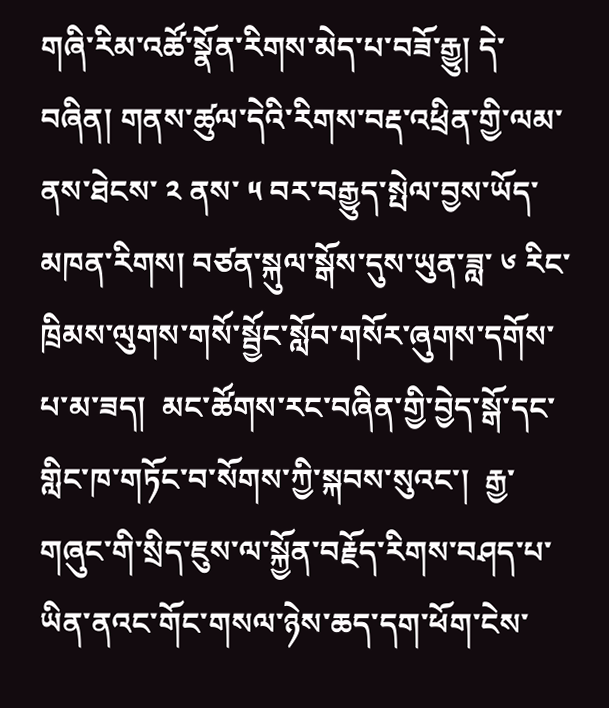གཞི་རིམ་འཚོ་སྣོན་རིགས་མེད་པ་བཟོ་རྒྱུ། དེ་བཞིན། གནས་ཚུལ་དེའི་རིགས་བརྡ་འཕྲིན་གྱི་ལམ་ནས་ཐེངས་ ༢ ནས་ ༥ བར་བརྒྱུད་སྤེལ་བྱས་ཡོད་མཁན་རིགས། བཙན་སྐུལ་སྒོས་དུས་ཡུན་ཟླ་ ༦ རིང་ཁྲིམས་ལུགས་གསོ་སྦྱོང་སློབ་གསོར་ཞུགས་དགོས་པ་མ་ཟད།  མང་ཚོགས་རང་བཞིན་གྱི་བྱེད་སྒོ་དང་གླིང་ཁ་གཏོང་བ་སོགས་ཀྱི་སྐབས་སུའང་།  རྒྱ་གཞུང་གི་སྲིད་ཇུས་ལ་སྐྱོན་བརྗོད་རིགས་བཤད་པ་ཡིན་ནའང་གོང་གསལ་ཉེས་ཆད་དག་ཕོག་ངེས་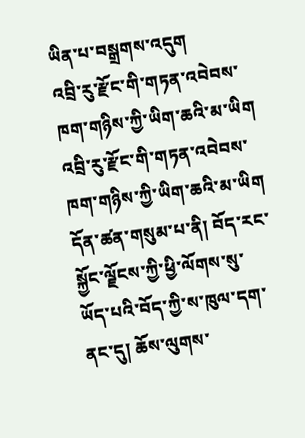ཡིན་པ་བསྒྲགས་འདུག
འབྲི་རུ་རྫོང་གི་གཏན་འབེབས་ཁག་གཉིས་ཀྱི་ཡིག་ཆའི་མ་ཡིག
འབྲི་རུ་རྫོང་གི་གཏན་འབེབས་ཁག་གཉིས་ཀྱི་ཡིག་ཆའི་མ་ཡིག
དོན་ཚན་གསུམ་པ་ནི། བོད་རང་སྐྱོང་ལྗོངས་ཀྱི་ཕྱི་ལོགས་སུ་ཡོད་པའི་བོད་ཀྱི་ས་ཁུལ་དག་ནང་དུ། ཆོས་ལུགས་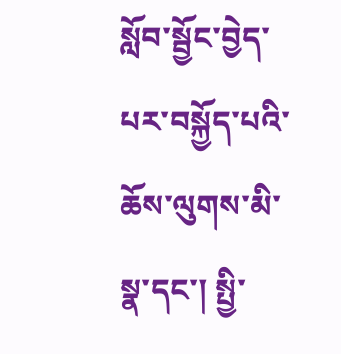སློབ་སྦྱོང་བྱེད་པར་བསྐྱོད་པའི་ཆོས་ལུགས་མི་སྣ་དང་། སྤྱི་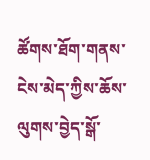ཚོགས་ཐོག་གནས་ངེས་མེད་ཀྱིས་ཆོས་ལུགས་བྱེད་སྒོ་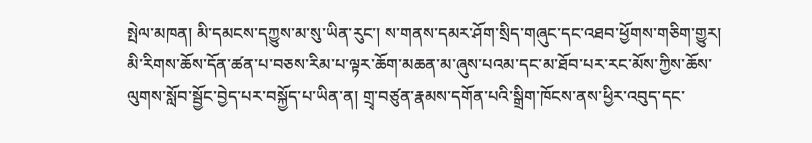སྤེལ་མཁན། མི་དམངས་དཀྱུས་མ་སུ་ཡིན་རུང་། ས་གནས་དམར་ཤོག་སྲིད་གཞུང་དང་འཐབ་ཕྱོགས་གཅིག་གྱུར། མི་རིགས་ཆོས་དོན་ཚན་པ་བཅས་རིམ་པ་ལྟར་ཆོག་མཆན་མ་ཞུས་པའམ་དང་མ་ཐོབ་པར་རང་མོས་ཀྱིས་ཆོས་ལུགས་སློབ་སྦྱོང་བྱེད་པར་བསྐྱོད་པ་ཡིན་ན། གྲྭ་བཙུན་རྣམས་དགོན་པའི་སྒྲིག་ཁོངས་ནས་ཕྱིར་འབུད་དང་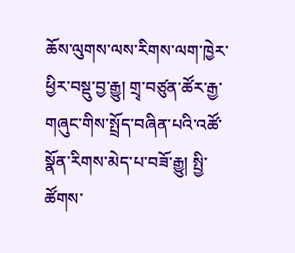ཆོས་ལུགས་ལས་རིགས་ལག་ཁྱེར་ཕྱིར་བསྡུ་བྱ་རྒྱུ། གྲྭ་བཙུན་ཚོར་རྒྱ་གཞུང་གིས་སྤྲོད་བཞིན་པའི་འཚོ་སྣོན་རིགས་མེད་པ་བཟོ་རྒྱུ། སྤྱི་ཚོགས་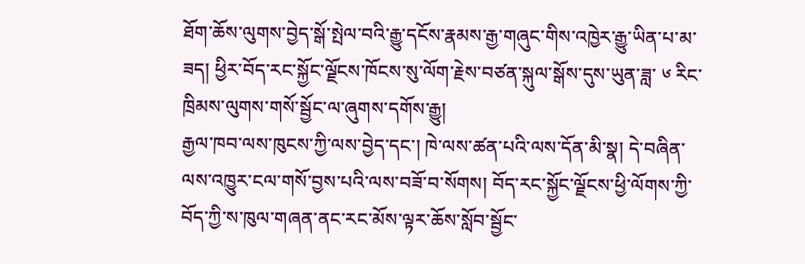ཐོག་ཆོས་ལུགས་བྱེད་སྒོ་སྤེལ་བའི་རྒྱུ་དངོས་རྣམས་རྒྱ་གཞུང་གིས་འཁྱེར་རྒྱུ་ཡིན་པ་མ་ཟད། ཕྱིར་བོད་རང་སྐྱོང་ལྗོངས་ཁོངས་སུ་ལོག་རྗེས་བཙན་སྐུལ་སྒོས་དུས་ཡུན་ཟླ་ ༦ རིང་ཁྲིམས་ལུགས་གསོ་སྦྱོང་ལ་ཞུགས་དགོས་རྒྱུ།
རྒྱལ་ཁབ་ལས་ཁུངས་ཀྱི་ལས་བྱེད་དང་། ཁེ་ལས་ཚན་པའི་ལས་དོན་མི་སྣ། དེ་བཞིན་ལས་འཁྱུར་ངལ་གསོ་བྱས་པའི་ལས་བཟོ་བ་སོགས། བོད་རང་སྐྱོང་ལྗོངས་ཕྱི་ལོགས་ཀྱི་བོད་ཀྱི་ས་ཁུལ་གཞན་ནང་རང་མོས་ལྟར་ཆོས་སློབ་སྦྱོང་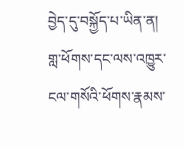བྱེད་དུ་བསྐྱོད་པ་ཡིན་ན། གླ་ཕོགས་དང་ལས་འཁྱུར་ངལ་གསོའི་ཕོགས་རྣམས་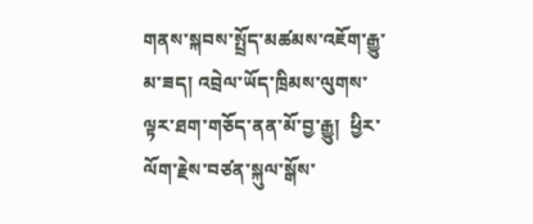གནས་སྐབས་སྤྲོད་མཚམས་འཇོག་རྒྱུ་མ་ཟད། འབྲེལ་ཡོད་ཁྲིམས་ལུགས་ལྟར་ཐག་གཅོད་ནན་མོ་བྱ་རྒྱུ།  ཕྱིར་ལོག་རྗེས་བཙན་སྐུལ་སྒོས་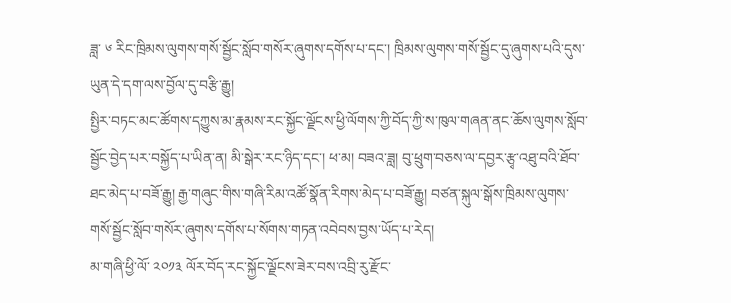ཟླ་ ༦ རིང་ཁྲིམས་ལུགས་གསོ་སྦྱོང་སློབ་གསོར་ཞུགས་དགོས་པ་དང་། ཁྲིམས་ལུགས་གསོ་སྦྱོང་དུ་ཞུགས་པའི་དུས་ཡུན་དེ་དག་ལས་བྱོལ་དུ་བརྩི་རྒྱུ།
སྤྱིར་བཏང་མང་ཚོགས་དཀྱུས་མ་རྣམས་རང་སྐྱོང་ལྗོངས་ཕྱི་ལོགས་ཀྱི་བོད་ཀྱི་ས་ཁུལ་གཞན་ནང་ཆོས་ལུགས་སློབ་སྦྱོང་བྱེད་པར་བསྐྱོད་པ་ཡིན་ན། མི་སྒེར་རང་ཉིད་དང་། ཕ་མ། བཟའ་ཟླ། བུ་ཕྲུག་བཅས་ལ་དབྱར་རྩྭ་འཐུ་བའི་ཐོབ་ཐང་མེད་པ་བཟོ་རྒྱུ། རྒྱ་གཞུང་གིས་གཞི་རིམ་འཚོ་སྣོན་རིགས་མེད་པ་བཟོ་རྒྱུ། བཙན་སྐུལ་སྒོས་ཁྲིམས་ལུགས་གསོ་སྦྱོང་སློབ་གསོར་ཞུགས་དགོས་པ་སོགས་གཏན་འབེབས་བྱས་ཡོད་པ་རེད།
མ་གཞི་ཕྱི་ལོ་ ༢༠༡༣ ལོར་བོད་རང་སྐྱོང་ལྗོངས་ཟེར་བས་འབྲི་རུ་རྫོང་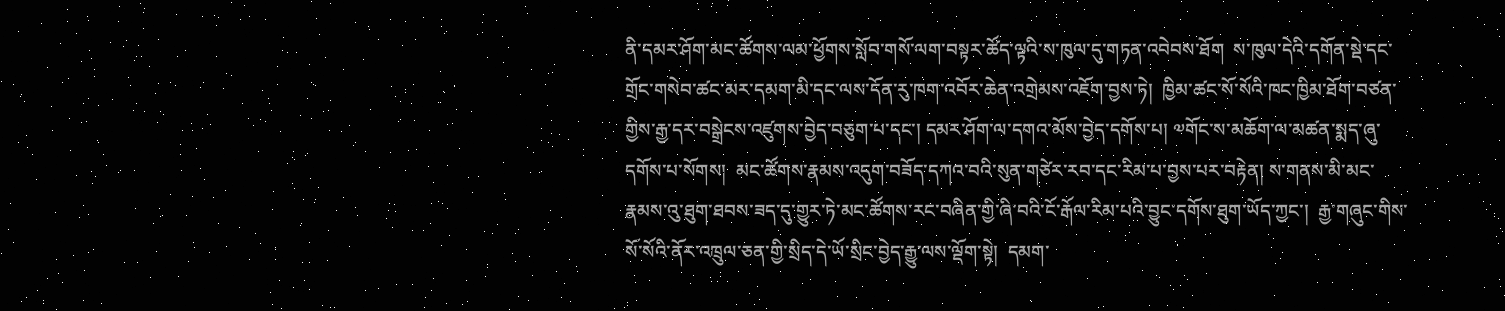ནི་དམར་ཤོག་མང་ཚོགས་ལམ་ཕྱོགས་སློབ་གསོ་ལག་བསྟར་ཚོད་ལྟའི་ས་ཁུལ་དུ་གཏན་འབེབས་ཐོག  ས་ཁུལ་དེའི་དགོན་སྡེ་དང་གྲོང་གསེབ་ཚང་མར་དམག་མི་དང་ལས་དོན་རུ་ཁག་འབོར་ཆེན་འགྲེམས་འཇོག་བྱས་ཏེ།  ཁྱིམ་ཚང་སོ་སོའི་ཁང་ཁྱིམ་ཐོག་བཙན་གྱིས་རྒྱ་དར་བསྒྲེངས་འཛུགས་བྱེད་བཅུག་པ་དང་། དམར་ཤོག་ལ་དགའ་མོས་བྱེད་དགོས་པ། ༧གོང་ས་མཆོག་ལ་མཚན་སྨད་ཞུ་དགོས་པ་སོགས།  མང་ཚོགས་རྣམས་འདུག་བཟོད་དཀའ་བའི་སུན་གཙེར་རབ་དང་རིམ་པ་བྱས་པར་བརྟེན། ས་གནས་མི་མང་རྣམས་འུ་ཐུག་ཐབས་ཟད་དུ་གྱུར་ཏེ་མང་ཚོགས་རང་བཞིན་གྱི་ཞི་བའི་ངོ་རྒོལ་རིམ་པའི་བྱུང་དགོས་ཐུག་ཡོད་ཀྱང་།  རྒྱ་གཞུང་གིས་སོ་སོའི་ནོར་འཁྲུལ་ཅན་གྱི་སྲིད་དེ་ཡོ་སྲིང་བྱེད་རྒྱུ་ལས་ལྡོག་སྟེ།  དམག་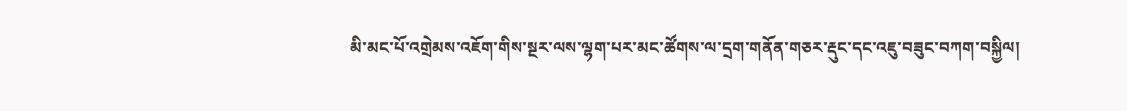མི་མང་པོ་འགྲེམས་འཇོག་གིས་སྔར་ལས་ལྷག་པར་མང་ཚོགས་ལ་དྲག་གནོན་གཅར་རྡུང་དང་འཇུ་བཟུང་བཀག་བསྐྱིལ།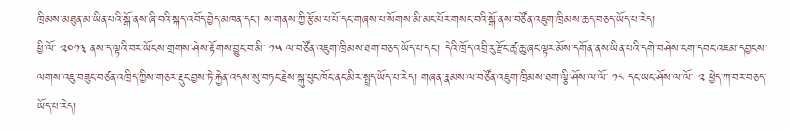ཁྲིམས་མཐུན་མ་ཡིན་པའི་སྒོ་ནས་ཞི་བའི་སྐད་འབོད་བྱེད་མཁན་དང་། ས་གནས་ཀྱི་རྩོམ་པ་པོ་དང་གཞས་པ་སོགས་མི་མང་པོར་གསང་བའི་སྒོ་ནས་བཙོན་འཇུག་ཁྲིམས་ཆད་བཅད་ཡོད་པ་རེད།
ཕྱི་ལོ་ ༢༠༡༣ ནས་ད་ལྟའི་བར་ཡོངས་གྲགས་ཤེས་རྟོགས་བྱུང་བ་མི་ ༡༥ ལ་བཙོན་འཇུག་ཁྲིམས་ཐག་བཅད་ཡོད་པ་དང་། དེའི་ཁྲོད་འབྲི་རུ་རྫོང་ཚྭ་ཆུ་ཞང་ལྟར་མོས་དགོན་ནས་ཡིན་པའི་དགེ་བཤེས་ངག་དབང་འཇམ་དབྱངས་ལགས་འཇུ་བཟུང་བཙན་འཁྲིད་ཀྱིས་གཅར་རྡུང་བྱས་ཏེ་རྐྱེན་འདས་སུ་བཏང་རྗེས་སྐུ་ཕུང་ཁོང་ནང་མིར་སྤྲད་ཡོད་པ་རེད། གཞན་རྣམས་ལ་བཙོན་འཇུག་ཁྲིམས་ཐག་ལྕི་ཤོས་ལ་ལོ་ ༡༨ དང་ཡང་ཤོས་ལ་ལོ་ ༢ ཕྱེད་ཀ་བར་བཅད་ཡོད་པ་རེད།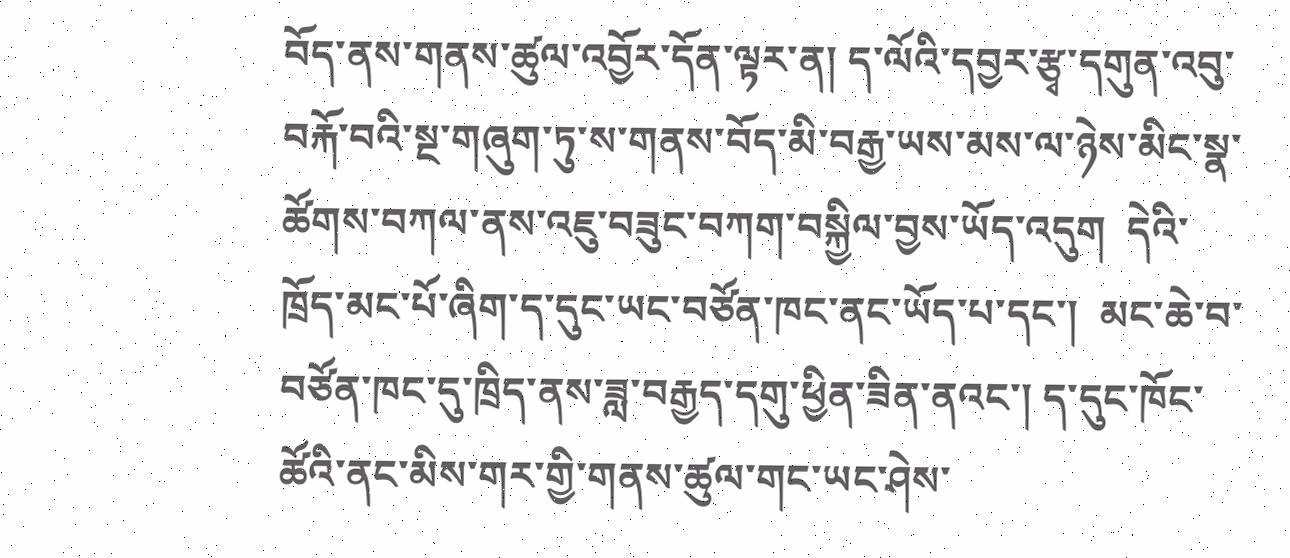བོད་ནས་གནས་ཚུལ་འབྱོར་དོན་ལྟར་ན། ད་ལོའི་དབྱར་རྩྭ་དགུན་འབུ་བརྐོ་བའི་སྔ་གཞུག་ཏུ་ས་གནས་བོད་མི་བརྒྱ་ཡས་མས་ལ་ཉེས་མིང་སྣ་ཚོགས་བཀལ་ནས་འཇུ་བཟུང་བཀག་བསྐྱིལ་བྱས་ཡོད་འདུག  དེའི་ཁྲོད་མང་པོ་ཞིག་ད་དུང་ཡང་བཙོན་ཁང་ནང་ཡོད་པ་དང་།  མང་ཆེ་བ་བཙོན་ཁང་དུ་ཁྲིད་ནས་ཟླ་བརྒྱད་དགུ་ཕྱིན་ཟིན་ནའང་། ད་དུང་ཁོང་ཚོའི་ནང་མིས་གར་གྱི་གནས་ཚུལ་གང་ཡང་ཤེས་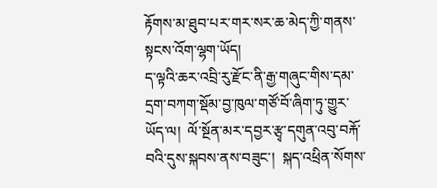རྟོགས་མ་ཐུབ་པར་གར་སར་ཆ་མེད་ཀྱི་གནས་སྟངས་འོག་ལྷག་ཡོད།
ད་ལྟའི་ཆར་འབྲི་རུ་རྫོང་ནི་རྒྱ་གཞུང་གིས་དམ་དྲག་བཀག་སྡོམ་བྱ་ཁུལ་གཙོ་བོ་ཞིག་ཏུ་གྱུར་ཡོད་ལ།  ལོ་སྔོན་མར་དབྱར་རྩྭ་དགུན་འབུ་བརྐོ་བའི་དུས་སྐབས་ནས་བཟུང་།  སྐད་འཕྲིན་སོགས་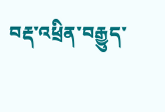བརྡ་འཕྲིན་བརྒྱུད་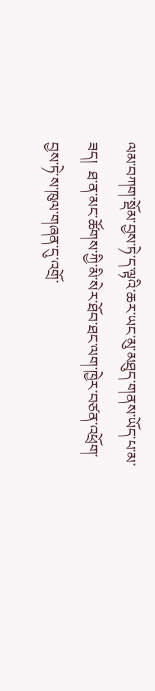ལམ་བཀག་སྡོམ་བྱས་ཏེ་ད་ལྟའི་ཆར་ཡང་མུ་མཐུད་གནས་ཡོད་པ་མ་ཟད།  ཐ་ན་མང་ཚོགས་ཀྱི་མི་སེར་ཐོབ་ཐང་ལག་ཁྱེར་བཙན་འཕྲོག་བྱས་ཏེ་ས་ཁུལ་གཞན་དུ་འགྲོ་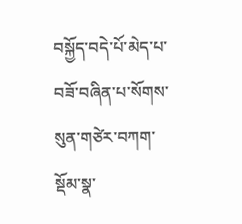བསྐྱོད་བདེ་པོ་མེད་པ་བཟོ་བཞིན་པ་སོགས་སུན་གཙེར་བཀག་སྡོམ་སྣ་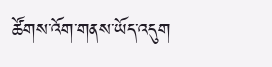ཚོགས་འོག་གནས་ཡོད་འདུག